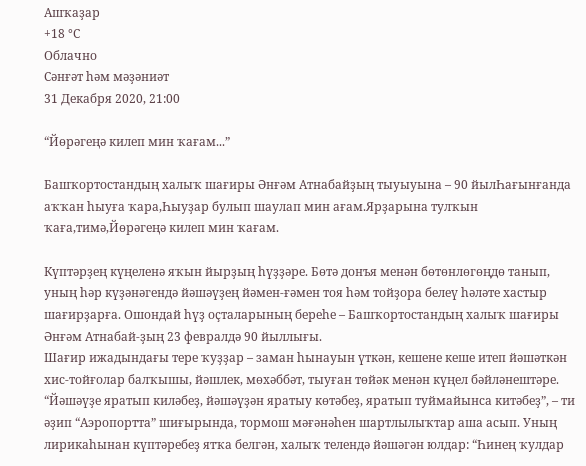Ашҡаҙар
+18 °С
Облачно
Сәнғәт һәм мәҙәниәт
31 Декабря 2020, 21:00

“Йөрәгеңә килеп мин ҡағам...”

Башҡортостандың халыҡ шағиры Әнғәм Атнабайҙың тыуыуына – 90 йылҺағынғанда аҡҡан һыуға ҡара,Һыуҙар булып шаулап мин ағам.Ярҙарына тулҡын ҡаға,тимә,Йөрәгеңә килеп мин ҡағам.

Күптәрҙең күңеленә яҡын йырҙың һүҙҙәре. Бөтә донъя менән бөтөнлөгөңдө танып, уның һәр күҙәнәгендә йәшәүҙең йәмен-ғәмен тоя һәм тойҙора белеү һәләте хастыр шағирҙарға. Ошондай һүҙ оҫталарының береһе – Башҡортостандың халыҡ шағиры Әнғәм Атнабай-ҙың 23 февралдә 90 йыллығы.
Шағир ижадындағы тере ҡуҙҙар – заман һынауын үткән, кешене кеше итеп йәшәткән хис-тойғолар балҡышы, йәшлек, мөхәббәт, тыуған төйәк менән күңел бәйләнештәре. “Йәшәүҙе яратып киләбеҙ, йәшәүҙән яратыу көтәбеҙ, яратып туймайынса китәбеҙ”, – ти әҙип “Аэропортта” шиғырында, тормош мәғәнәһен шартлылыҡтар аша асып. Уның лирикаһынан күптәребеҙ ятҡа белгән, халыҡ телендә йәшәгән юлдар: “Һинең ҡулдар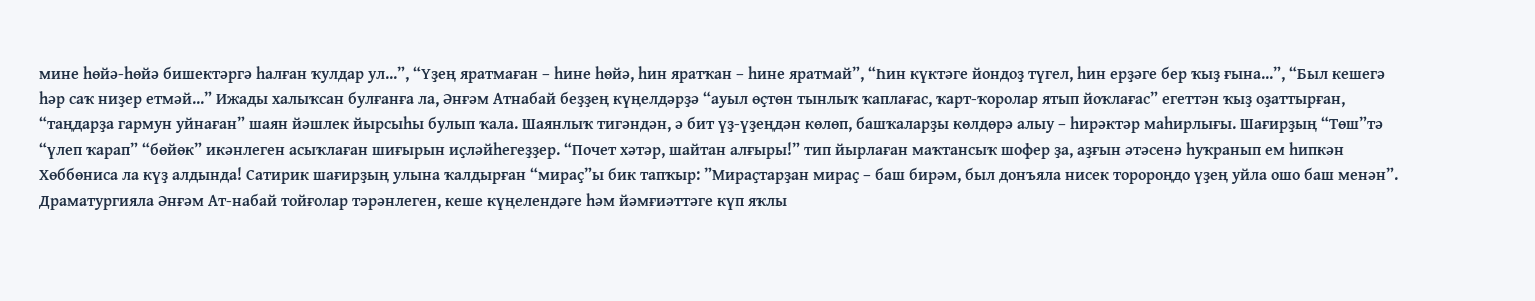мине һөйә-һөйә бишектәргә һалған ҡулдар ул...”, “Үҙең яратмаған – һине һөйә, һин яратҡан – һине яратмай”, “Һин күктәге йондоҙ түгел, һин ерҙәге бер ҡыҙ ғына...”, “Был кешегә һәр саҡ ниҙер етмәй...” Ижады халыҡсан булғанға ла, Әнғәм Атнабай беҙҙең күңелдәрҙә “ауыл өҫтөн тынлыҡ ҡаплағас, ҡарт-ҡоролар ятып йоҡлағас” егеттән ҡыҙ оҙаттырған, “таңдарҙа гармун уйнаған” шаян йәшлек йырсыһы булып ҡала. Шаянлыҡ тигәндән, ә бит үҙ-үҙеңдән көлөп, башҡаларҙы көлдөрә алыу – һирәктәр маһирлығы. Шағирҙың “Төш”тә “үлеп ҡарап” “бөйөк” икәнлеген асыҡлаған шиғырын иҫләйһегеҙҙер. “Почет хәтәр, шайтан алғыры!” тип йырлаған маҡтансыҡ шофер ҙа, аҙғын әтәсенә һуҡранып ем һипкән Хөббөниса ла күҙ алдында! Сатирик шағирҙың улына ҡалдырған “мираҫ”ы бик тапҡыр: ”Мираҫтарҙан мираҫ – баш бирәм, был донъяла нисек торороңдо үҙең уйла ошо баш менән”.
Драматургияла Әнғәм Ат-набай тойғолар тәрәнлеген, кеше күңелендәге һәм йәмғиәттәге күп яҡлы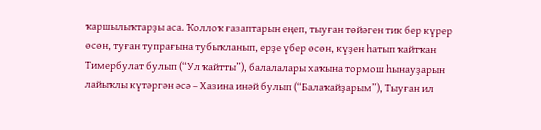ҡаршылыҡтарҙы аса. Ҡоллоҡ ғазаптарын еңеп, тыуған төйәген тик бер күрер өсөн, туған тупрағына тубыҡланып, ерҙе үбер өсөн, күҙен һатып ҡайтҡан Тимербулат булып (“Ул ҡайтты”), балалалары хаҡына тормош һынауҙарын лайыҡлы күтәргән әсә – Хазина инәй булып (“Балаҡайҙарым”), Тыуған ил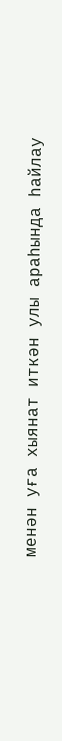менән уға хыянат иткән улы араһында һайлау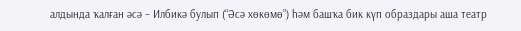алдында ҡалған әсә – Илбикә булып (“Әсә хөкөмө”) һәм башҡа бик күп образдары аша театр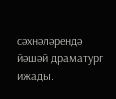сәхнәләрендә йәшәй драматург ижады.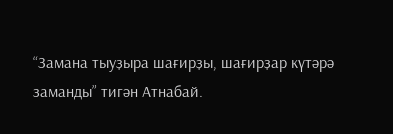“Замана тыуҙыра шағирҙы, шағирҙар күтәрә заманды” тигән Атнабай.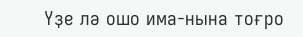Үҙе лә ошо има-нына тоғро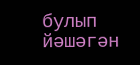булып йәшәгән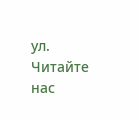ул.
Читайте нас